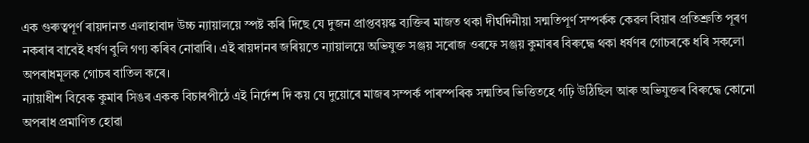এক গুৰুত্বপূৰ্ণ ৰায়দানত এলাহাবাদ উচ্চ ন্যায়ালয়ে স্পষ্ট কৰি দিছে যে দুজন প্ৰাপ্তবয়স্ক ব্যক্তিৰ মাজত থকা দীৰ্ঘদিনীয়া সন্মতিপূৰ্ণ সম্পৰ্কক কেৱল বিয়াৰ প্ৰতিশ্ৰুতি পূৰণ নকৰাৰ বাবেই ধৰ্ষণ বুলি গণ্য কৰিব নোৱাৰি। এই ৰায়দানৰ জৰিয়তে ন্যায়ালয়ে অভিযুক্ত সঞ্জয় সৰোজ ওৰফে সঞ্জয় কুমাৰৰ বিৰুদ্ধে থকা ধৰ্ষণৰ গোচৰকে ধৰি সকলো অপৰাধমূলক গোচৰ বাতিল কৰে।
ন্যায়াধীশ বিবেক কুমাৰ সিঙৰ একক বিচাৰপীঠে এই নিৰ্দেশ দি কয় যে দুয়োৰে মাজৰ সম্পৰ্ক পাৰস্পৰিক সন্মতিৰ ভিত্তিতহে গঢ়ি উঠিছিল আৰু অভিযুক্তৰ বিৰুদ্ধে কোনো অপৰাধ প্ৰমাণিত হোৱা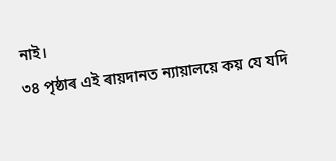নাই।
৩৪ পৃষ্ঠাৰ এই ৰায়দানত ন্যায়ালয়ে কয় যে যদি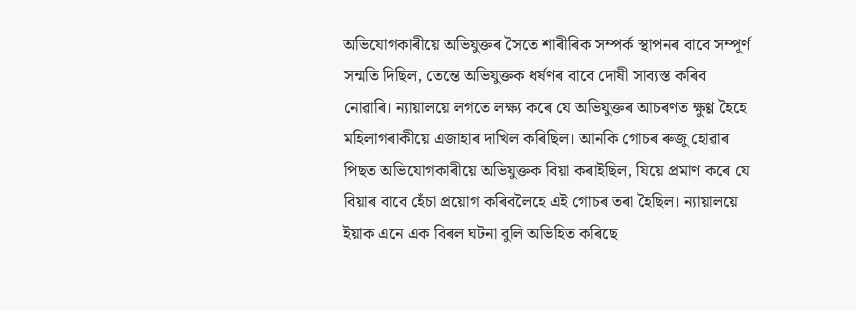অভিযোগকাৰীয়ে অভিযুক্তৰ সৈতে শাৰীৰিক সম্পৰ্ক স্থাপনৰ বাবে সম্পূৰ্ণ সন্মতি দিছিল, তেন্তে অভিযুক্তক ধৰ্ষণৰ বাবে দোষী সাব্যস্ত কৰিব নোৱাৰি। ন্যায়ালয়ে লগতে লক্ষ্য কৰে যে অভিযুক্তৰ আচৰণত ক্ষুণ্ণ হৈহে মহিলাগৰাকীয়ে এজাহাৰ দাখিল কৰিছিল। আনকি গোচৰ ৰুজু হোৱাৰ পিছত অভিযোগকাৰীয়ে অভিযুক্তক বিয়া কৰাইছিল, যিয়ে প্ৰমাণ কৰে যে বিয়াৰ বাবে হেঁচা প্ৰয়োগ কৰিবলৈহে এই গোচৰ তৰা হৈছিল। ন্যায়ালয়ে ইয়াক এনে এক বিৰল ঘটনা বুলি অভিহিত কৰিছে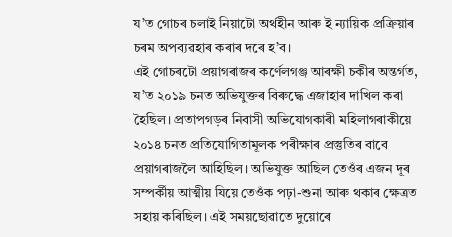য’ত গোচৰ চলাই নিয়াটো অৰ্থহীন আৰু ই ন্যায়িক প্ৰক্ৰিয়াৰ চৰম অপব্যৱহাৰ কৰাৰ দৰে হ’ব।
এই গোচৰটো প্ৰয়াগৰাজৰ কৰ্ণেলগঞ্জ আৰক্ষী চকীৰ অন্তৰ্গত, য’ত ২০১৯ চনত অভিযুক্তৰ বিৰুদ্ধে এজাহাৰ দাখিল কৰা হৈছিল। প্ৰতাপগড়ৰ নিবাসী অভিযোগকাৰী মহিলাগৰাকীয়ে ২০১৪ চনত প্ৰতিযোগিতামূলক পৰীক্ষাৰ প্ৰস্তুতিৰ বাবে প্ৰয়াগৰাজলৈ আহিছিল। অভিযুক্ত আছিল তেওঁৰ এজন দূৰ সম্পৰ্কীয় আত্মীয় যিয়ে তেওঁক পঢ়া-শুনা আৰু থকাৰ ক্ষেত্ৰত সহায় কৰিছিল। এই সময়ছোৱাতে দুয়োৰে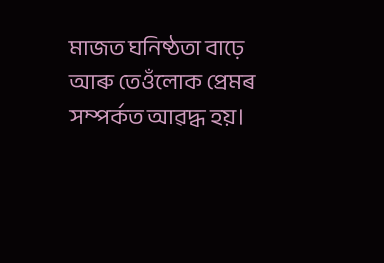মাজত ঘনিষ্ঠতা বাঢ়ে আৰু তেওঁলোক প্ৰেমৰ সম্পৰ্কত আৱদ্ধ হয়।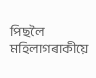পিছলৈ মহিলাগৰাকীয়ে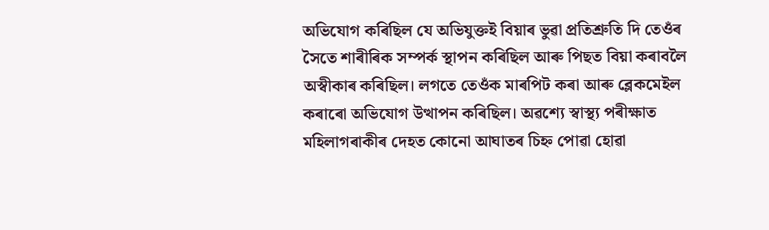অভিযোগ কৰিছিল যে অভিযুক্তই বিয়াৰ ভুৱা প্ৰতিশ্ৰুতি দি তেওঁৰ সৈতে শাৰীৰিক সম্পৰ্ক স্থাপন কৰিছিল আৰু পিছত বিয়া কৰাবলৈ অস্বীকাৰ কৰিছিল। লগতে তেওঁক মাৰপিট কৰা আৰু ব্লেকমেইল কৰাৰো অভিযোগ উত্থাপন কৰিছিল। অৱশ্যে স্বাস্থ্য পৰীক্ষাত মহিলাগৰাকীৰ দেহত কোনো আঘাতৰ চিহ্ন পোৱা হোৱা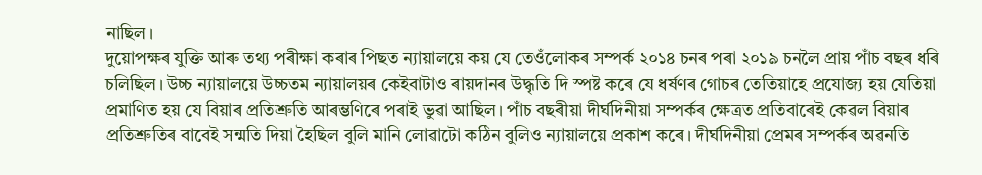নাছিল।
দুয়োপক্ষৰ যুক্তি আৰু তথ্য পৰীক্ষা কৰাৰ পিছত ন্যায়ালয়ে কয় যে তেওঁলোকৰ সম্পৰ্ক ২০১৪ চনৰ পৰা ২০১৯ চনলৈ প্ৰায় পাঁচ বছৰ ধৰি চলিছিল। উচ্চ ন্যায়ালয়ে উচ্চতম ন্যায়ালয়ৰ কেইবাটাও ৰায়দানৰ উদ্ধৃতি দি স্পষ্ট কৰে যে ধৰ্ষণৰ গোচৰ তেতিয়াহে প্ৰযোজ্য হয় যেতিয়া প্ৰমাণিত হয় যে বিয়াৰ প্ৰতিশ্ৰুতি আৰম্ভণিৰে পৰাই ভুৱা আছিল। পাঁচ বছৰীয়া দীৰ্ঘদিনীয়া সম্পৰ্কৰ ক্ষেত্ৰত প্ৰতিবাৰেই কেৱল বিয়াৰ প্ৰতিশ্ৰুতিৰ বাবেই সন্মতি দিয়া হৈছিল বুলি মানি লোৱাটো কঠিন বুলিও ন্যায়ালয়ে প্ৰকাশ কৰে। দীৰ্ঘদিনীয়া প্ৰেমৰ সম্পৰ্কৰ অৱনতি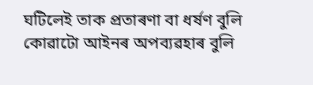ঘটিলেই তাক প্ৰতাৰণা বা ধৰ্ষণ বুলি কোৱাটো আইনৰ অপব্যৱহাৰ বুলি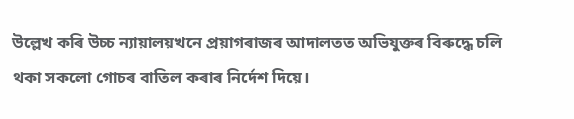উল্লেখ কৰি উচ্চ ন্যায়ালয়খনে প্ৰয়াগৰাজৰ আদালতত অভিযুক্তৰ বিৰুদ্ধে চলি থকা সকলো গোচৰ বাতিল কৰাৰ নিৰ্দেশ দিয়ে।